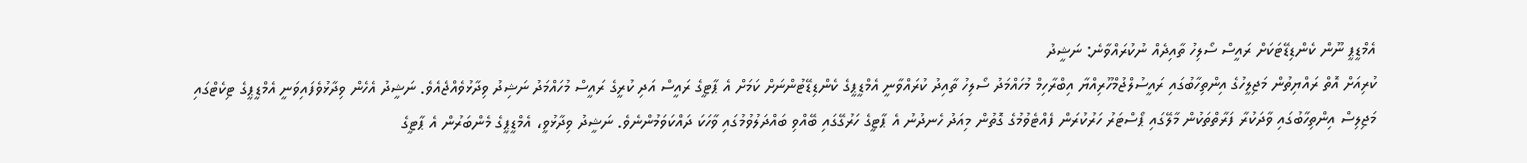އެމްޑީޕީ ނޫން ކެންޑިޑޭޓަކަށް ރައީސް ސޯލިހު ތާއިދެއް ނުކުރައްވާނެ: ނަޝީދު
ކުރިއަށް އޮތް ރައްޔިތުން މަޖިލީހުގެ އިންތިހާބުގައި ރައީސުލްޖުމްހޫރިއްޔާ އިބްރާހިމް މުހައްމަދު ސޯލިހު ތާއިދު ކުރައްވާނީ އެމްޑީޕީގެ ކެންޑިޑޭޓުންނަށް ކަމަށް އެ ޕާޓީގެ ރައީސް އަދި ކުރީގެ ރައީސް މުހައްމަދު ނަޝިދު ވިދާޅުވެއްޖެއެވެ. ނަޝީދު އެހެން ވިދާޅުވެފައިވަނީ އެމްޑީޕީގެ ޓިކެޓްގައި މަޖިލިސް އިންތިހާބުގައި ވާދަކުރާ ފަރާތްތަކުން މާލޭގައި ޕޯސްޓަރު ހަރުކުރަން ފެއްޓެވުމުގެ ގޮތުން މިއަދު ހެނދުނު އެ ޕާޓީގެ ހަރުގޭގައި ބޭއްވި ބައްދަލުވުމުގައި ވާހަކަ ދައްކަވަމުންނެވެ. ނަޝީދު ވިދާޅުވީ، އެމްޑީޕީގެ މެންބަރުން އެ ޕާޓީގެ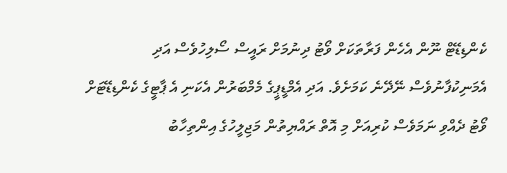ކެންޑިޑޭޓް ނޫން އެހެން ފަރާތަކަށް ވޯޓު ދިނުމަށް ރައީސް ސޯލިހުވެސް އަދި އެމަނިކުފާނުވެސް ނޭދޭނެ ކަމަށެވެ. އަދި އެމްޑީޕީގެ މެމްބަރުން އެކަނި އެ ޕާޓީގެ ކެންޑިޑޭޓަށް ވޯޓު ދެއްވި ނަމަވެސް ކުރިއަށް މި އޮތް ރައްޔިތުން މަޖިލީހުގެ އިންތިހާބު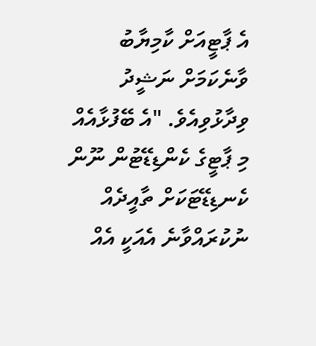އެ ޕާޓީއަށް ކާމިޔާބު ވާނެކަމަށް ނަޝީދު ވިދާޅުވިއެވެ. "އެ ބޭފުޅާއެއް މި ޕާޓީގެ ކެންޑިޑޭޓުން ނޫން ކެނޑިޑޭޓަކަށް ތާއީދެއް ނުކުރައްވާނެ އެއަކީ އެއް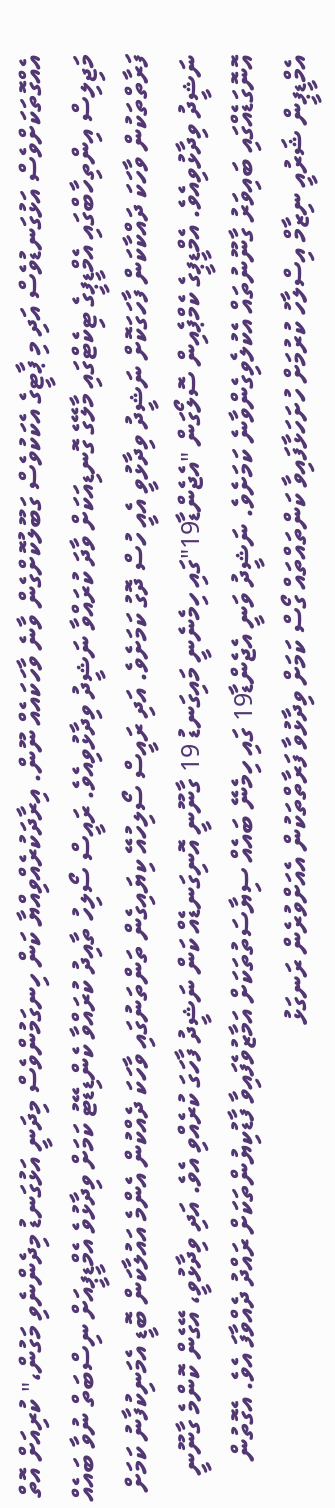އެއްގޮތަކަށްވެސް އަޅުގަނޑުވެސް އަދި މި ޕާޓީގެ އެކަކުވެސް ގަބޫލުކޮށްގެން ވާނެ ވާހަކައެއް ނޫން. އިރާދަކުރެއްވިއްޔާ ކަން ހިނގަމުންވެސް މިދަނީ އަޅުގަނޑު މިދެންނެވި މަގުން،" ކުރިއަށް އޮތް މަޖިލިސް އިންތިހާބްގައި އެމްޑީޕީގެ ޓިކެޓްގައި މާލޭގެ ގޮނޑިއަކަށް ވާދަ ކުރައްވާ ނަޝީދު ވިދާޅުވިއެވެ. ރައީސް ސޯލިހު ތާއިދު ކުރައްވާ ކެންޑިޑޭޓު ކަމަށް ވިދާޅުވެ އެމްޑީޕީއަށް ނިސްބަތް ނުވާ ބައެއް ފަރާތްތަކުން ވާހަކަ ދައްކާކަން ފާހަގަކޮށް ނަޝީދު ވިދާޅުވީ އެއީ ހުސް ދޮގު ކަމަށެވެ. އަދި ރައީސް ސޯލިހުއޭ ކިޔައިގެން ތަންތަނުގައި ވާހަކަ ދެއްކުން އެންމެ އައުލާކަން ބޮޑީ އެމަނިކުފާނު ކަމަށް ނަޝީދު ވިދާޅުވިއެވެ. އެމްޑީޕީގެ ކެމްޕެއިން ސޮލޯގަން "އެޖެންޑާ19"ގައި ހިމެނެނީ މައިގަނޑު 19 ގާނޫނީ އޮނިގަނޑެއް ކަން ނަޝީދު ފާހަގަ ކުރެއްވި އެވެ. އަދި ވިދާޅުވީ، އޭގެން ކޮންމެ ގާނޫނީ އޮނޮގަޑެއްގައި ބައިވަރު ގާނޫނުތައް އެކުލެވިގެންވާނެ ކަމަށެވެ. ނަޝީދު ވަނީ އެޖެންޑާ19 ގައި ހިމެނޭ ބައެއް ސިޔާސަތުތަކަށް އަމާޒުވެފައިވާ ފާޑުކިޔުންތަކަށް ރައްދު ދެއްވާފަ އެވެ. އެގޮތުން އެމްޑީޕީން ޝަރުއީ ނިޒާމް އިސްލާހު ކުރުމަށް ހުށަހަޅާފައިވާ ކަންތައްތައް ގޯސް ކަމަށް ވިދާޅުވާ ފަރާތްތަކުން އެއަށްވުރެން ރަނގަޅު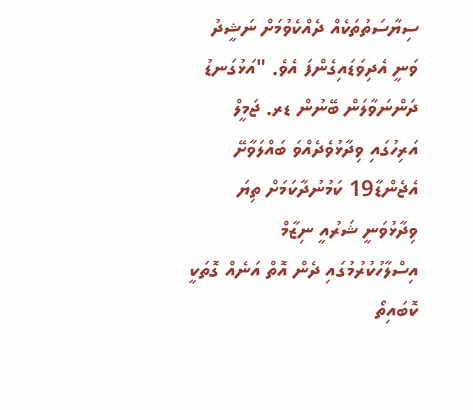ސިޔާސަތުތަކެއް ދެއްކެވުމަށް ނަޝީދު ވަނީ އެދިވަޑައިގެންފަ އެވެ. "އަޅުގަނޑު ދަންނަވާލަން ބޭނުން ޑރ. ޖަމީލް އަރިހުގައި ވިދާޅުވެދެއްވަ ބައްލަވާށޭ އެޖެންޑާ19 ކަމުނުދާކަމަށް ތިޔަ ވިދާޅުވަނީ ޝަރުއީ ނިޒާމް އިސްލާހުކުރުމުގައި ދެން އޮތް އަނެއް ގޮތަކީ ކޮބައިތޯ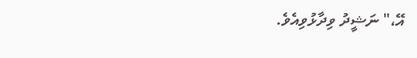އޭ،" ނަޝީދު ވިދާޅުވިއެވެ.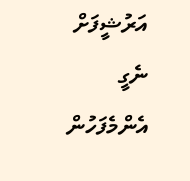އަރުޝީފަށް ނެގީ
އެންމެފަހުން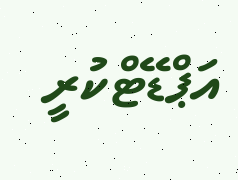އަޕްޑޭޓްކުރީ